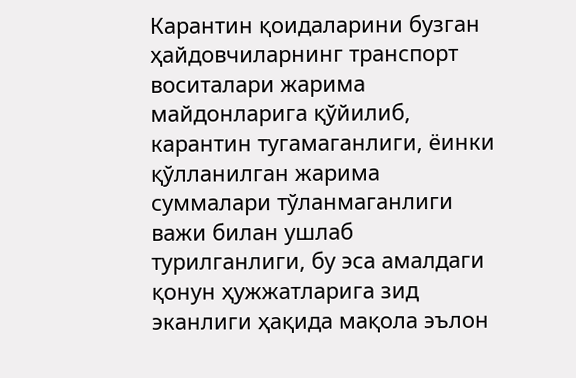Карантин қоидаларини бузган ҳайдовчиларнинг транспорт воситалари жарима майдонларига қўйилиб, карантин тугамаганлиги, ёинки қўлланилган жарима суммалари тўланмаганлиги важи билан ушлаб турилганлиги, бу эса амалдаги қонун ҳужжатларига зид эканлиги ҳақида мақола эълон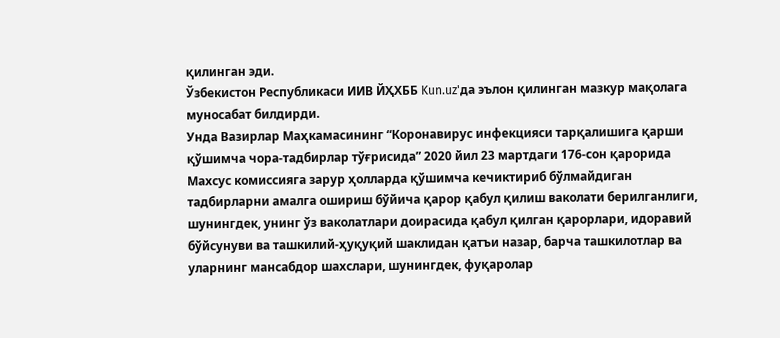қилинган эди.
Ўзбекистон Республикаси ИИВ ЙҲХББ Kun.uz'да эълон қилинган мазкур мақолага муносабат билдирди.
Унда Вазирлар Маҳкамасининг “Коронавирус инфекцияси тарқалишига қарши қўшимча чора-тадбирлар тўғрисида” 2020 йил 23 мартдаги 176-сон қарорида Махсус комиссияга зарур ҳолларда қўшимча кечиктириб бўлмайдиган тадбирларни амалга ошириш бўйича қарор қабул қилиш ваколати берилганлиги, шунингдек, унинг ўз ваколатлари доирасида қабул қилган қарорлари, идоравий бўйсунуви ва ташкилий-ҳуқуқий шаклидан қатъи назар, барча ташкилотлар ва уларнинг мансабдор шахслари, шунингдек, фуқаролар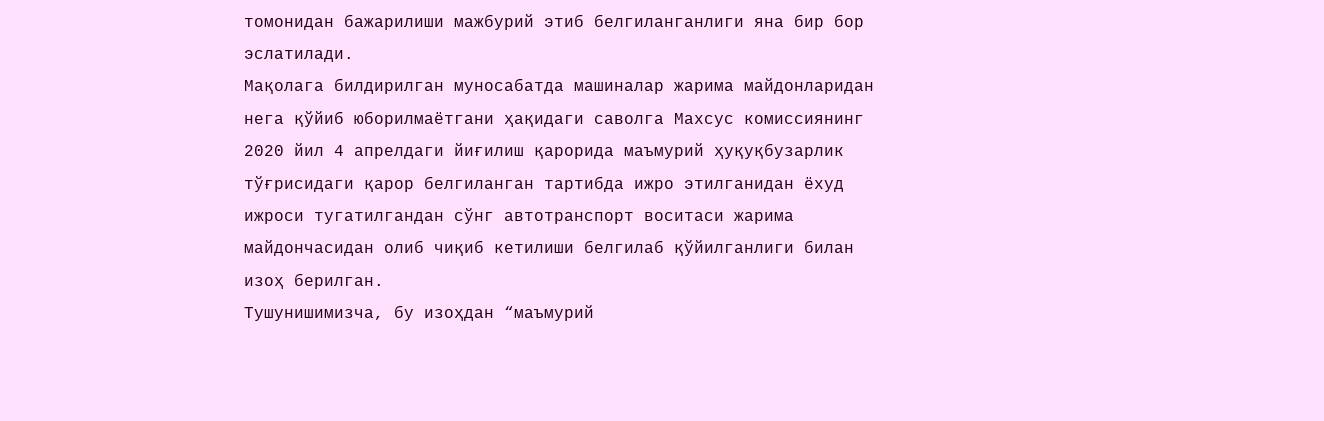томонидан бажарилиши мажбурий этиб белгиланганлиги яна бир бор эслатилади.
Мақолага билдирилган муносабатда машиналар жарима майдонларидан нега қўйиб юборилмаётгани ҳақидаги саволга Махсус комиссиянинг 2020 йил 4 апрелдаги йиғилиш қарорида маъмурий ҳуқуқбузарлик тўғрисидаги қарор белгиланган тартибда ижро этилганидан ёхуд ижроси тугатилгандан сўнг автотранспорт воситаси жарима майдончасидан олиб чиқиб кетилиши белгилаб қўйилганлиги билан изоҳ берилган.
Тушунишимизча, бу изоҳдан “маъмурий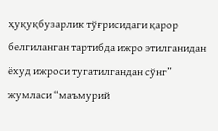ҳуқуқбузарлик тўғрисидаги қарор белгиланган тартибда ижро этилганидан ёхуд ижроси тугатилгандан сўнг” жумласи “маъмурий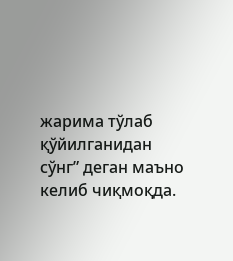жарима тўлаб қўйилганидан сўнг” деган маъно келиб чиқмоқда.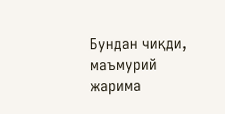Бундан чиқди, маъмурий жарима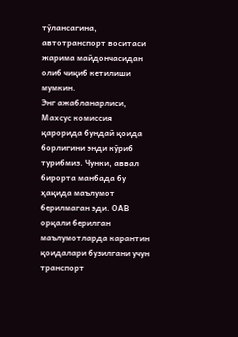тўлансагина, автотранспорт воситаси жарима майдончасидан олиб чиқиб кетилиши мумкин.
Энг ажабланарлиси, Махсус комиссия қарорида бундай қоида борлигини энди кўриб турибмиз. Чунки, аввал бирорта манбада бу ҳақида маълумот берилмаган эди. ОАВ орқали берилган маълумотларда карантин қоидалари бузилгани учун транспорт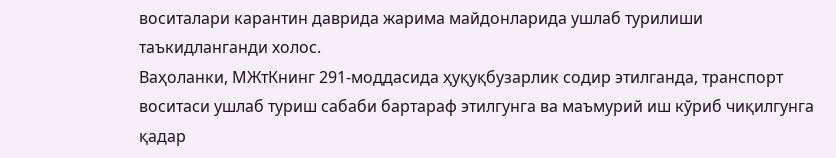воситалари карантин даврида жарима майдонларида ушлаб турилиши таъкидланганди холос.
Ваҳоланки, МЖтКнинг 291-моддасида ҳуқуқбузарлик содир этилганда, транспорт воситаси ушлаб туриш сабаби бартараф этилгунга ва маъмурий иш кўриб чиқилгунга қадар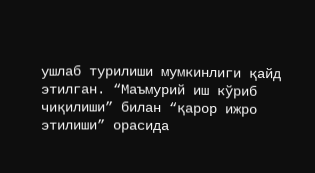ушлаб турилиши мумкинлиги қайд этилган. “Маъмурий иш кўриб чиқилиши” билан “қарор ижро этилиши” орасида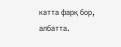катта фарқ бор, албатта.